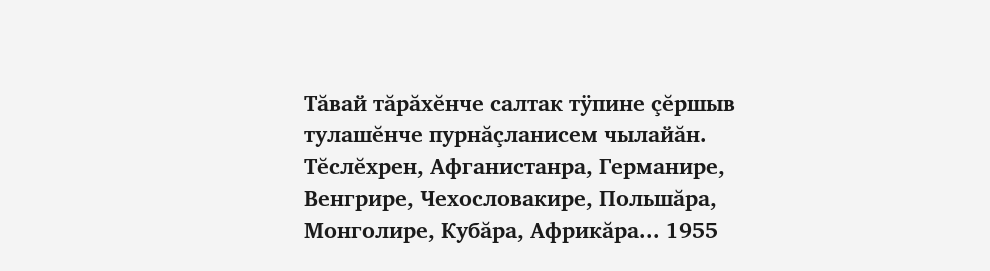Тăвай тăрăхĕнче салтак тÿпине çĕршыв тулашĕнче пурнăçланисем чылайăн. Тĕслĕхрен, Афганистанра, Германире, Венгрире, Чехословакире, Польшăра, Монголире, Кубăра, Африкăра... 1955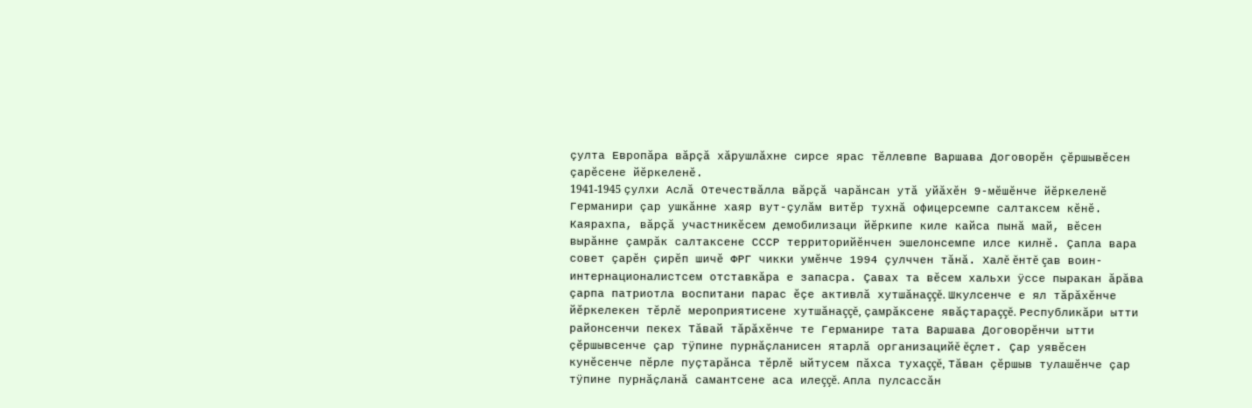çулта Европăра вăрçă хăрушлăхне сирсе ярас тĕллевпе Варшава Договорĕн çĕршывĕсен çарĕсене йĕркеленĕ.
1941-1945 çулхи Аслă Отечествăлла вăрçă чарăнсан утă уйăхĕн 9-мĕшĕнче йĕркеленĕ Германири çар ушкăнне хаяр вут-çулăм витĕр тухнă офицерсемпе салтаксем кĕнĕ. Каярахпа, вăрçă участникĕсем демобилизаци йĕркипе киле кайса пынă май, вĕсен вырăнне çамрăк салтаксене СССР территорийĕнчен эшелонсемпе илсе килнĕ. Çапла вара совет çарĕн çирĕп шичĕ ФРГ чикки умĕнче 1994 çулччен тăнă. Халĕ ĕнтĕ çав воин-интернационалистсем отставкăра е запасра. Çавах та вĕсем хальхи ÿссе пыракан ăрăва çарпа патриотла воспитани парас ĕçе активлă хутшăнаççĕ. Шкулсенче е ял тăрăхĕнче йĕркелекен тĕрлĕ мероприятисене хутшăнаççĕ, çамрăксене явăçтараççĕ. Республикăри ытти районсенчи пекех Тăвай тăрăхĕнче те Германире тата Варшава Договорĕнчи ытти çĕршывсенче çар тÿпине пурнăçланисен ятарлă организацийĕ ĕçлет. Çар уявĕсен кунĕсенче пĕрле пуçтарăнса тĕрлĕ ыйтусем пăхса тухаççĕ, Тăван çĕршыв тулашĕнче çар тÿпине пурнăçланă самантсене аса илеççĕ. Апла пулсассăн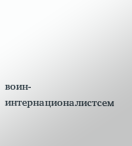воин-интернационалистсем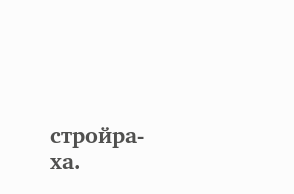стройра-ха.